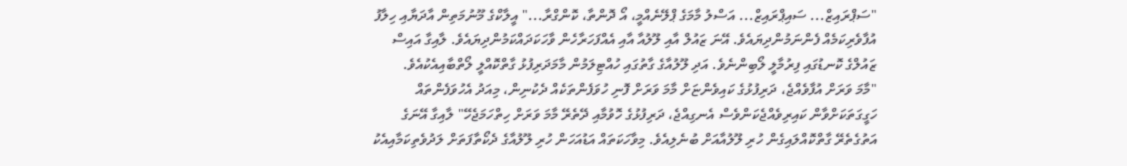"ސަޕްރައިޒް... ސައިޕްރައިޒް... އަސްލު މާމަގެ ޕްލޭނެއްމީ، އޯ ދޮންތާ، ކޮންގްރާ..." އީލާކްގެ މޫނުމަތިން އާދަޔާއި ހިލާފު އުފާވެރިކަމެއް ފެންނަމުންދިޔައެވެ. އޭނަ ޒައުލް އާއި ލޫލުއާ އާއި އެއްފަހަރާހެން ވާހަކަދައްކަމުންދިޔައެވެ. ލާއިގާ އައިސް ޒައުލްގެ ކޮނޑުގައި ފިރުމާލީ ލޯބިންނެވެ. އަދި ލޫލުއާގެ ގާތުގައި ހުއްޓިލަމުން މާމަދަރިފުޅު ގާތްކޮއްލީ ލޯތްބާއިއެކުއެވެ.
"މާމަ ވަރަށް އުފާވެއްޖެ، ދަރިފުޅުގެ ކައިވެންޏަށް މާމަ ވަރަށް ފޮނި ހުވަފެންތަކެއް ދެކުނިން، މިއަދު އެހުވަފެންތައް ހަގީގަތަކަށްވާން ކައިރިވެއްޖެކަންވެސް އެނގިއްޖެ، ދަރިފުޅުގެ ހޮވުމާއި ދޭތެރޭ މާމަ ވަރަށް ހިތްހަމަޖެހޭ" ލާއިގާ އޭނަގެ އަތުގެތެރޭ ގާތްކޮއްލައިގެން ހުރި ލޫލުއާއަށް ބުނެލިއެވެ. މިވާހަކަތައް އަޑުއަހަން ހުރި ލޫލުއާގެ ދެކޯތާފަތަށް ލަދުވެތިކަމާއިއެކު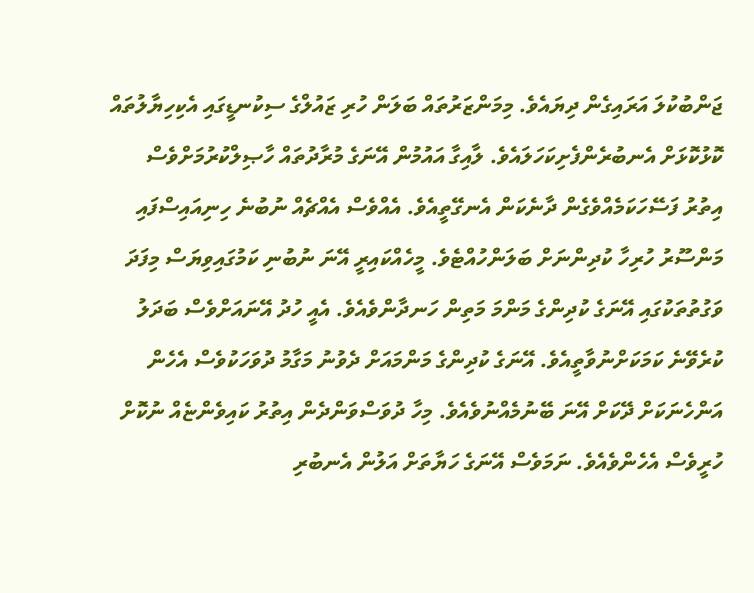ޖަންބުކުލަ އަރައިގެން ދިޔައެވެ. މިމަންޒަރުތައް ބަލަން ހުރި ޒައުލްގެ ސިކުނޑީގައި އެކިހިޔާލުތައް ކޮޅުކޮޅަށް އެނބުރެންފެށިކަހަލައެވެ. ލާއިގާ އައުމުން އޭނަގެ މުރާދުތައް ހާޞިލްކުރުމަށްވެސް އިތުރު ފަސޭހަކަމެއްވެގެން ދާނެކަން އެނގޭތީއެވެ. އެއްވެސް އެއްޗެއް ނުބުނެ ހިނިއައިސްފައި މަންސޫރު ހުރިހާ ކުދިންނަށް ބަލަންހުއްޓެވެ. މީހެއްކައިރީ އޭނަ ނުބުނި ކަމުގައިވިޔަސް މިފަދަ ވަގުތުތަކުގައި އޭނަގެ ކުދިންގެ މަންމަ މަތިން ހަނދާންވެއެވެ. އެއީ ހުދު އޭނައަށްވެސް ބަދަލު ކުރެވޭނެ ކަމަކަށްނުވާތީއެވެ. އޭނަގެ ކުދިންގެ މަންމައަށް ދެވުނު މަގާމު ދުވަހަކުވެސް އެހެން އަންހެނަކަށް ދޭކަށް އޭނަ ބޭނުމެއްނުވެއެވެ. މިހާ ދުވަސްވަންދެން އިތުރު ކައިވެންޏެއް ނުކޮށް ހުރީވެސް އެހެންވެއެވެ. ނަމަވެސް އޭނަގެ ހަޔާތަށް އަލުން އެނބުރި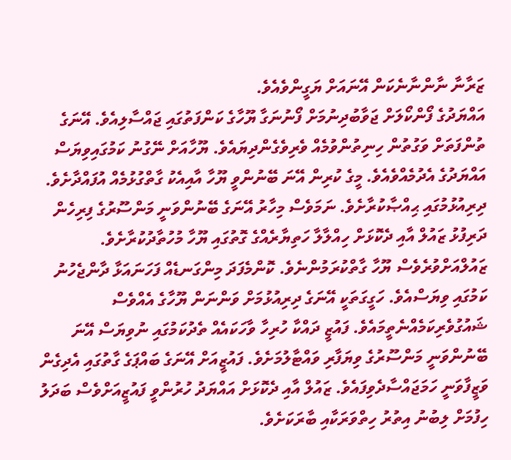ޒަރާނާ ނާންނާނެކަން އޭނައަށް ޔަގީންވެއެވެ.
އައްޔަދުގެ ފޯންކޯލަށް ޖަވާބުދިނުމަށް ފޯނުނަގާ ޔޫހާގެ ކަންފަތުގައި ޖައްސާލިއެވެ. އޭނަގެ ތުންފަތަށް ވަގުތުން ހިނިތުންވުމެއް ވެރިވެގެންދިޔައެވެ. ޔޫހާއަށް ނޭގުނު ކަމުގައިވިޔަސް އައްޔަދުގެ އެދުމެއްވެއެވެ. މީގެ ކުރިން އޭނަ ބޭނުންވީ ޔޫހާ އާއިއެކު ގާތްގުޅުމެއް އުފައްދާށެވެ. ދިރިއުޅުމުގައި ޙިއްޞާކުރާށެވެ. ނަމަވެސް މިހާރު އޭނަގެ ބޭނުންވަނީ މަންސޫރުގެ ފިރިހެން ދަރިފުޅު ޒައުލް އާއި ދެކޮޅަށް ހިއްލާލާ ހަތިޔާރެއްގެ ގޮތުގައި ޔޫހާ މުހުތާދުކުރާށެވެ. ޒައުލްއަށްވުރެވެސް ޔޫހާ ގާތްކުރަމުންނެވެ. ކޮންމެފަދަ މިންގަނޑެއް ފަހަނައަޅާ ދާންޖެހުނު ކަމުގައި ވިޔަސްއެވެ. ހަގީގަތަކީ އޭނަގެ ދިރިއުޅުމަށް ވަންނަން ޔޫހާގެ އެއްވެސް ޝައުގުވެރިކަމެއްނެތީމައެވެ. ފައުޒީ ދައްކާ ހުރިހާ ވާހަކައެއް ތެދުކަމުގައި ނުވިޔަސް އޭނަ ބޭނުންވަނީ މަންސޫރުގެ ވިޔަފާރި ވައްޓާލުމަށެވެ. ފައުޒީއަށް އޭނަގެ ބައްޕަގެ ގާތުގައި އެދިގެން ވަޒީފާވަނީ ހަމަޖައްސާދެވިފައެވެ. ޒައުލް އާއި ދެކޮޅަށް އައްޔަދު ހުރުންވީ ފައުޒީއަށްވެސް ބަދަލު ހިފުމަށް ލިބުނު އިތުރު ހިތްވަރަކާއި ބާރަކަށެވެ.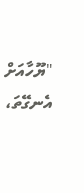"ޔޫހާއަށް އެނގޭތަ،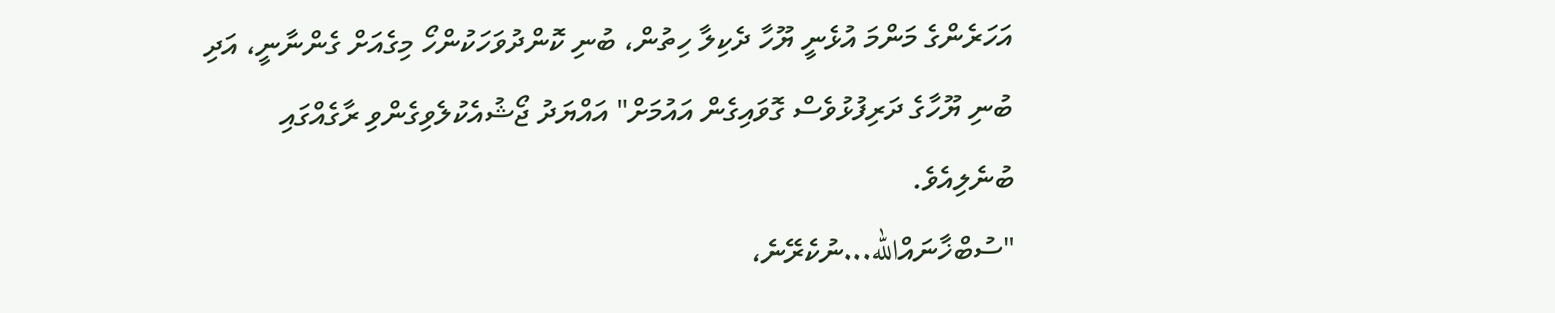އަހަރެންގެ މަންމަ އުޅެނީ ޔޫހާ ދެކިލާ ހިތުން، ބުނި ކޮންދުވަހަކުންހޯ މިގެއަށް ގެންނާނީ، އަދި ބުނި ޔޫހާގެ ދަރިފުޅުވެސް ގޮވައިގެން އައުމަށް" އައްޔަދު ޖޯޝުއެކުލެވިގެންވި ރާގެއްގައި ބުނެލިއެވެ.
"ސުބްޚާނައްالله...ނުކެރޭނެ،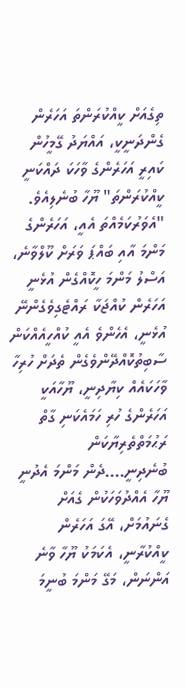ތިގެއަށް ކީއްކުރަންތަ އަހަރެން ގެންދަނީކީ، އައްޔަދު ގޭމީހުން ކައިރީ އަހަރެންގެ ވާހަކަ ދައްކަނީ ކީއްކުރަންތަ" ޔޫހާ ބުނެލިއެވެ.
"އެވަރުކަމެއްތަ އެއީ، އަހަރެންގެ މަންމަ އާއި ބައްޕަ ވަރަށް ކޫލްވާނެ، އަސްލު މަންމަ ހީކޮއްގެން އުޅެނީ އަހަރެން ކުއްޖަކާ ރައްޓެގިވެގެންނޭ އުޅެނީ، އެހެންވެ އެއީ ކުއްހީއެއްކަން ސާބިތުކޮއްދޭންވެގެން ތެދަށް ހުރިހާ ވާހަކައެއް ކިޔާދިނީ، ޔޫހާއަކީ އަހަރެންގެ ހުރި ހަމައެކަނި ގާތް ރަޙުމަތްތެރިޔާކަން ބުނެދިނީ....ދެން މަންމަ އެދުނީ ޔޫހާ އެއްދުވަހަކުން ގެއަށް ގެނައުމަށް، އޭގަ އަހަރެން ކީއްކުރާނީ، އެކަމަކު ޔޫހާ ވާނެ އަންނަން، މަގޭ މަންމަ ބުނީމަ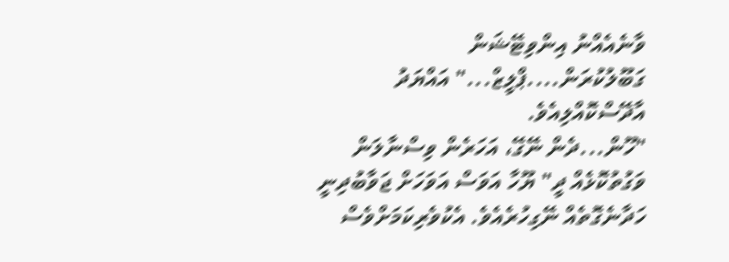ވާނެއެއްނު އިންވިޓޭޝަން ގަބޫލުކުރަން....ޕްލީޒް..." އައްޔަދު އާދޭސްކޮއްލިއެވެ.
"ހޫން...ދެން ނޭގޭ، އަހަރެން ވިސްނާލަން ވަގުތުކޮޅެއް ދީ" ޔޫހާ އަވަސް އަވަހަށް ޖަވާބުދިނީ ހަދާނެގޮތެއް ނޭގިހުރެއެވެ. އެކުވެރިކަމަށްވެސް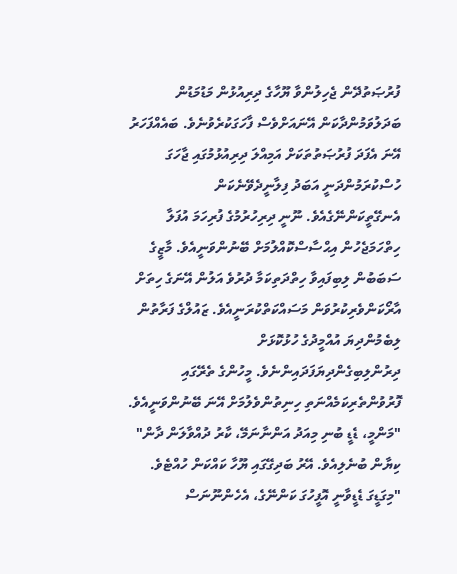ފުރުޞަތުދޭން ޖެހިލުންވާ ޔޫހާގެ ދިރިއުޅުން މަޑުމަޑުން ބަދަލުވަމުންދާކަން އޭނައަށްވެސް ފާހަގަކުރެވުނެވެ. ބައެއްފަހަރު އޭނަ އެފަދަ ފުރުޞަތުތަކަށް އަމިއްލަ ދިރިއުޅުމުގައި ޖާހަގަ ހުސްކުރަމުންދަނީ އަބަދު ފިލާނީދެވޭނެކަން އެނގޭތީކަންނޭގެއެވެ. ނޫނީ ދިރިހުރުމުގެ ފުރިހަމަ އުފަލާ ހިތްހަމަޖެހުން އިޙްސާސްކޮއްލުމަށް ބޭނުންވަނީއެވެ. މާޒީގެ ސަބަބުން ލިބިފައިވާ ހިތްދަތިކަމާ ދުރުވެ އަލުން އޭނަގެ ހިތަށް އާރޯކަންވެރިކުރުވަން މަސައްކަތްކުރަނީއެވެ. ޒައުލްގެ ފަރާތުން ލިބެމުންދިޔަ އުއްމީދުގެ ހުޅުކޮޅަށް ދިރުންލިބިގެންދިޔަފަދައިންނެވެ. މީހުންގެ ތެރޭގައި ފޮރުވުންތެރިކަމެއްނަތި ހިނިތުންވެލުމަށް އޭނަ ބޭނުންވަނީއެވެ.
"މަންމީ، ޑެޑީ ބުނި މިއަދު އަންނާނަމޭ، ކާރު ދުއްވާލަން ދާން" ކިޔާން ބުނެލިއެވެ. އޭރު ބަދިގޭގައި ޔޫހާ ކައްކަން ހުއްޓެވެ.
"މިގަޑީގަ ޑެޑީވާނީ އޮފީހުގަ ކަންނޭގެ، އެހެންނޫނަސް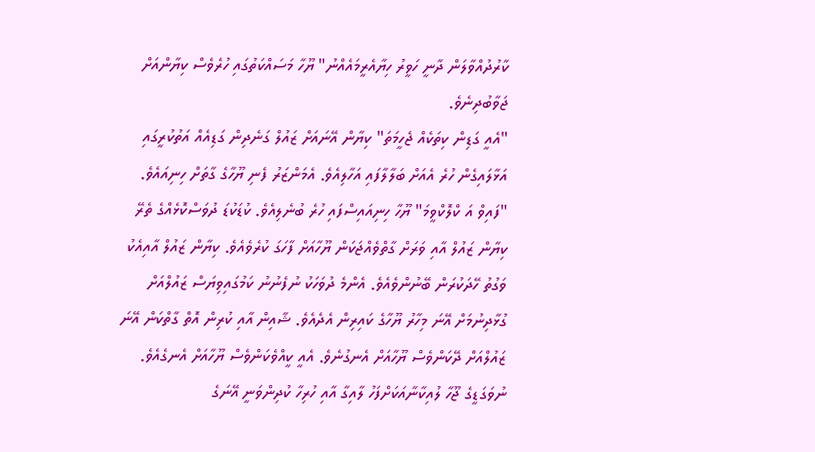ކާރުދުއްވާލަން ދާނީ ހަވީރު ހިޔާއެރީމައެއްނު" ޔޫހާ މަސައްކަތުގައި ހުރެވެސް ކިޔާންއަށް ޖަވާބުދިނެވެ.
"އެއީ ގަޑިން ކިތަކެއް ޖެހީމަތަ" ކިޔާން އޭނައަށް ޒައުލް ގަނެދިން ގަޑިއެއް އަތުކުރީގައި އަޅާލައިގެން ހުރެ އެއަށް ބަލާލާފައި އަހާލިއެވެ. އެމަންޒަރު ފެނި ޔޫހާގެ ގާތަށް ހިނިއައެވެ.
"ފައިވް އަ ކްލޮކްވީމަ" ޔޫހާ ހިނިއައިސްފައި ހުރެ ބުނެލިއެވެ. ކުޑަކުޑަ ދުވަސްކޮޅެއްގެ ތެރޭ ކިޔާން ޒައުލް އާއި ވަރަށް ގާތްވެއްޖަކަން ޔޫހާއަށް ފާހަގަ ކުރެވެއެވެ. ކިޔާން ޒައުލް އާއިއެކު ވަގުތު ހޭދަކުރަން ބޭނުންވެއެވެ. އެންމެ ދުވަހަކު ނުފެނުނު ކަމުގައިވިޔަސް ޒައުލްއަށް ގުޅާދިނުމަށް އޭނަ މިހާރު ޔޫހާގެ ކައިރިން އެދެއެވެ. ޝާއިން އާއި ކުރިން އޮތް ގާތްކަން އޭނަ ޒައުލްއަށް ދޭކަންވެސް ޔޫހާއަށް އެނގުނެވެ. އެއީ ކީއްވެކަންވެސް ޔޫހާއަށް އެނގެއެވެ.
ނުވަގަޑީގެ ޖޫހާ ލުއިކާނާއަކަށްފަހު ލާއިގާ އާއި ހުރިހާ ކުދިންވަނީ އޭނަގެ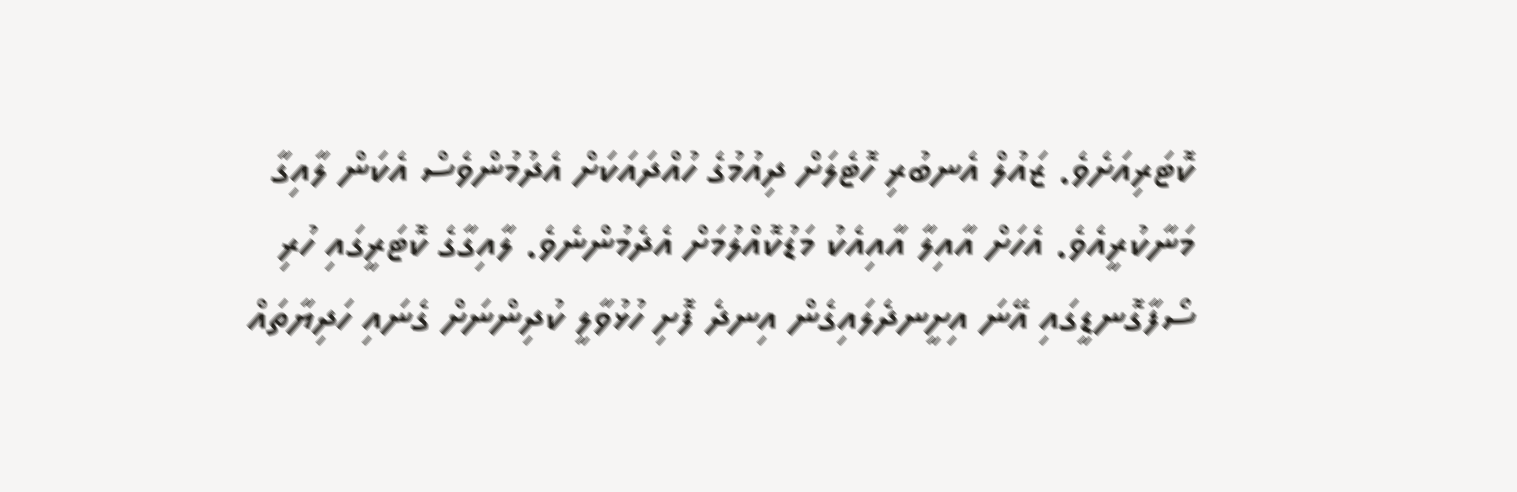ކޮޓަރިއަށެވެ. ޒައުލް އެނބުރި ހޮޓެލަށް ދިއުމުގެ ހުއްދައަކަށް އެދުމުންވެސް އެކަން ލާއިގާ މަނާކުރީއެވެ. އެހަށް އާއިލާ އާއިއެކު މަޑުކޮއްލުމަށް އެދެމުންނެވެ. ލާއިގާގެ ކޮޓަރީގައި ހުރި ސޯފާގޮނޑީގައި އޭނަ އިށީނދެލައިގެން އިނދެ ފޮށި ހުޅުވާލީ ކުދިންނަށް ގެނައި ހަދިޔާތައް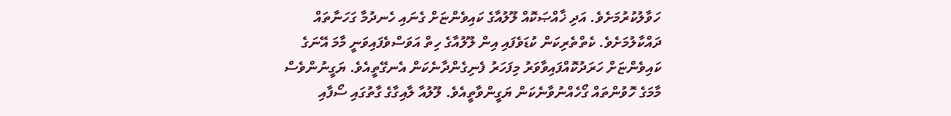ހަވާލުކުރުމަށެވެ. އަދި ޚާއްޞަކޮއް ލޫލުއާގެ ކައިވެންޏަށް ގެނައި ހެނދުމާ ގަހަނާތައް ދައްކާލުމަށެވެ. ކެތްތެރިކަން ކުޑަވެފައި އިން ލޫލުއާގެ ހިތް އަވަސްވެފައިވަނީ މާމަ އޭނަގެ ކައިވެންޏަށް ހަރަދުކޮއްފައިވާވަރު މިފަހަރު ފެނިގެންދާނެކަން އެނގޭތީއެވެ. ޔަގީނުންވެސް މާމަގެ ހޮވުންތައް ގޯހެއްނުވާނެކަން ޔަގީންވާތީއެވެ. ލޫލުއާ ލާއިގާގެ ގާތުގައި ސޯފާއި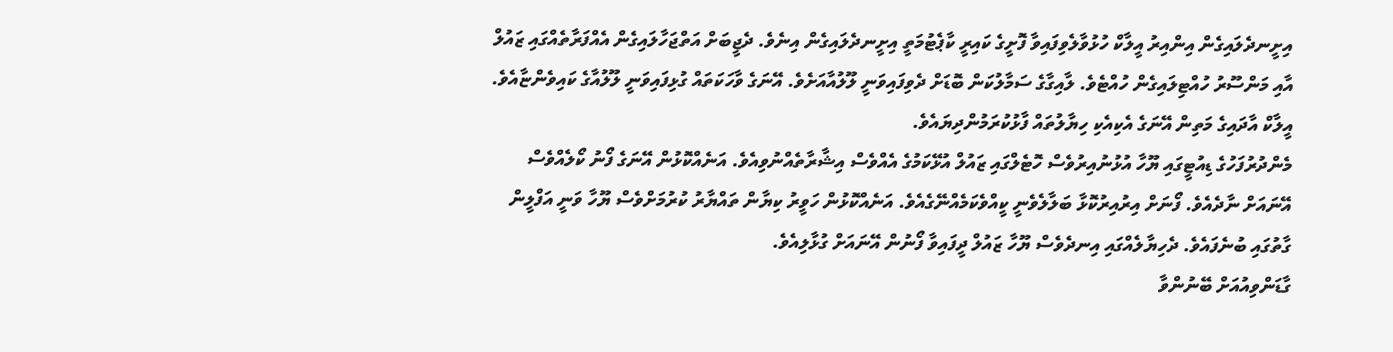އިށީނދެލައިގެން އިންއިރު އީލާކް ހުޅުވާލެވިފައިވާ ފޮށީގެ ކައިރީ ކާޕެޓުމަތީ އިށީނދެލައިގެން އިނެވެ. ދެޖީބަށް އަތްޖަހާލައިގެން އެއްފަރާތެއްގައި ޒައުލް އާއި މަންސޫރު ހުއްޓިލައިގެން ހުއްޓެވެ. ލާއިގާގެ ސަމާލުކަން ބޮޑަށް ދެވިފައިވަނީ ލޫލުއާއަށެވެ. އޭނަގެ ވާހަކަތައް ގުޅިފައިވަނީ ލޫލުއާގެ ކައިވެންޏާއެވެ. އީލާކް އާދައިގެ މަތިން އޭނަގެ އެކިއެކި ހިޔާލުތައް ފާޅުކުރަމުންދިޔައެވެ.
މެންދުރުފަހުގެ ޑިއުޓީގައި ޔޫހާ އުޅުނުއިރުވެސް ހޮޓެލްގައި ޒައުލް އުޅޭކަމުގެ އެއްވެސް އިޝާރާތެއްނުވިއެވެ. އަނެއްކޮޅުން އޭނަގެ ފޯނު ކޯލެއްވެސް އޭނައަށް ނާދެއެވެ. ފޯނަށް އިރުއިރުކޮޅާ ބަލާލެވެނީ ކީއްވެކަމެއްނޭގެއެވެ. އަނެއްކޮޅުން ހަވީރު ކިޔާން ތައްޔާރު ކުރުމަށްވެސް ޔޫހާ ވަނީ އަފްލީން ގާތުގައި ބުނެފައެވެ. ދެހިޔާލެއްގައި އިނދެވެސް ޔޫހާ ޒައުލް ދީފައިވާ ފޯނުން އޭނައަށް ގުޅާލިއެވެ.
ގާޑަންވިއުއަށް ބޭނުންވާ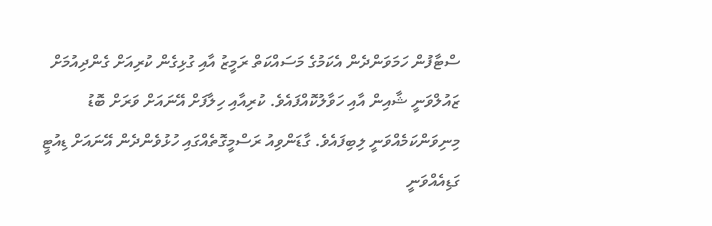ސްޓާފުން ހަމަވަންދެން އެކަމުގެ މަސައްކަތް ރަމީޒު އާއި ގުޅިގެން ކުރިއަށް ގެންދިއުމަށް ޒައުލްވަނީ ޝާއިން އާއި ހަވާލުކޮއްފައެވެ. ކުރިއާއި ހިލާފަށް އޭނައަށް ވަރަށް ބޮޑު މިނިވަންކަމެއްވަނީ ލިބިފައެވެ. ގާޑަންވިއު ރަސްމީގޮތެއްގައި ހުޅުވެންދެން އޭނައަށް ޑިއުޓީ ގަޑިއެއްވަނީ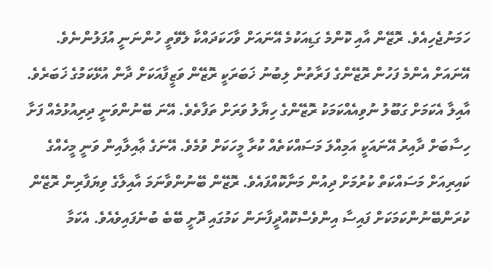ހަމަނުޖެހިއެވެ. ރޮޒޭން އާއި ކޮންމެ ގަޑިއަކުމެ އޭނައަށް ވާހަކަދައްކާ ލެވޭތީ ހުންނަނީ އުފަލުންނެވެ. އޭނައަށް އެންމެ ފަހުން ރޮޒޭންގެ ފަރާތުން ލިބުނު ޚަބަރަކީ ރޮޒޭން ވަޒީފާއަކަށް ދާން އުޅޭކަމުގެ ޚަބަރެވެ. އާއިލާ އެކަމަށް ގަބޫލު ނުވިއެއްކަމަކު ރޮޒޭންގެ ހިޔާލު ވަރަށް ތަފާތެވެ. އޭނަ ބޭނުންވަނީ ދިރިއުޅުމެއް ފަށާ ހިސާބަށް ދާއިރު އޭނައަކީ އަމިއްލަ މަސައްކަތެއް ކުރާ މީހަކަށް ވުމެވެ. އޭނަގެ ޢާއިލާއިން ވަނީ މީހެއްގެ ކައިރިއަށް މަސައްކަތް ކުރުމަށް ދިއުން މަނާކޮއްފައެވެ. ރޮޒޭން ބޭނުންވާނަމަ އާއިލާގެ ވިޔަފާރިން ރޮޒޭން ކުރަންބޭނުންކަމަކަށް ފައިސާ އިންވެސްކޮއްދީފާނަން ކަމުގައި ދޮށީ ބޭބެ ބުނެފައިވެއެވެ. އެކަމާ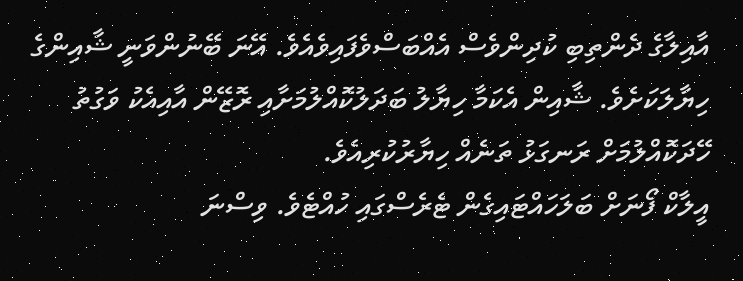އާއިލާގެ ދެންތިބި ކުދިންވެސް އެއްބަސްވެފައިވެއެވެ. އޭނަ ބޭނުންވަނީ ޝާއިންގެ ހިޔާލަކަށެވެ. ޝާއިން އެކަމާ ހިޔާލު ބަދަލުކޮއްލުމަށާއި ރޮޒޭން އާއިއެކު ވަގުތު ހޭދަކޮއްލުމަށް ރަނގަޅު ތަނެއް ހިޔާރުކުރިއެވެ.
އީލާކް ފޯނަށް ބަލަހައްޓައިގެން ޓެރެސްގައި ހުއްޓެވެ. ވިސްނަ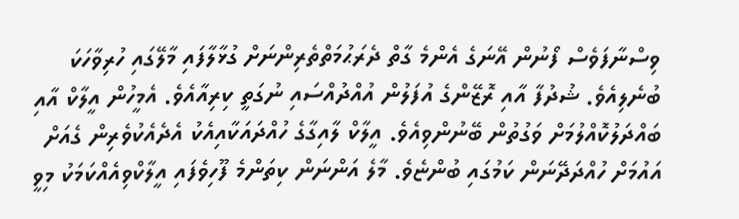ވިސްނާފަވެސް ފޯނުން އޭނަގެ އެންމެ ގާތް ދެރަޙުމަތްތެރިންނަށް ގުޅާލާފައި މާލޭގައި ހުރިވާހަކަ ބުނެލިއެވެ. ޝުދުފާ އާއި ރޮޒޭންގެ އުފަލުން އުއްދުއްސައި ނުގަތީ ކިރިއާއެވެ. އެމީހުން އީލާކް އާއި ބައްދަލުކޮއްލުމަށް ވަގުތުން ބޭނުންވިއެވެ. އީލާކް ލާއިގާގެ ހުއްދައަކާއިއެކު އެދެއެކުވެރިން ގެއަށް އައުމަށް ހުއްދަދޭނަން ކަމުގައި ބުންޏެވެ. މާލެ އަންނަން ކިތަންމެ ފޫހިވެފައި އީލާކްވިއެއްކަމަކު މިވީ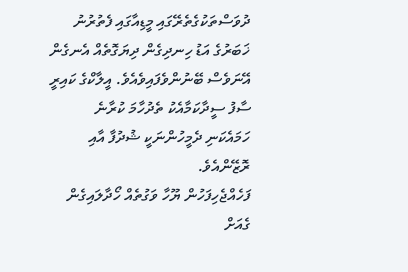ދުވަސްތަކުގެތެރޭގައި މީޑިއާގައި ފެތުރުނު ޚަބަރުގެ އަޑު ހިނދިގެން ދިޔަގޮތެއް އެނގެން އޭނަވެސް ބޭނުންވެފައިވެއެވެ. އީލާކްގެ ކައިރީ ސާފު ސީދާކަމާއެކު ތެދުހާމަ ކުރާނެ ހަމައެކަނި ދެމީހުންނަކީ ޝުދުފާ އާއި ރޮޒޭންއެވެ.
ފަހެއްޖެހިފަހުން ޔޫހާ ވަގުތެއް ހޯދާލައިގެން ގެއަށް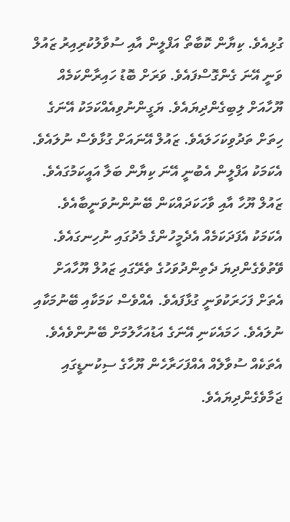ގުޅިއެވެ. ކިޔާން ކޮބާތޯ އަފްލީން އާއި ސުވާލުކުރިއިރު ޒައުލް ވަނީ އޭނަ ގެންގޮސްފައެވެ. ވަރަށް ބޮޑު ހައިރާންކަމެއް ޔޫހާއަށް ލިބިގެންދިޔައެވެ. ޔަގީންނުވިއެއްކަމަކު އޭނަގެ ހިތަށް ތަދުވިކަހަލައެވެ. ޒައުލް އޭނައަށް ގުޅާވެސް ނުލައެވެ. އެކަމަކު އަފްލީން އެބުނީ އޭނަ ކިޔާން ބަލާ އައީކަމުގައެވެ. ޒައުލް ޔޫހާ އާއި ވާހަކަދައްކަން ބޭނުންނުވަނީބާއެވެ. އެކަމަކު އެފަދަކަމެއް އެދެމީހުންގެ މެދުގައި ނުހިނގައެވެ. ވޭތުވެގެންދިޔަ ދެތިންދުވަހުގެ ތެރޭގައި ޒައުލް ޔޫހާއަށް އެތަށް ފަހަރަކުވަނީ ގުޅާފައެވެ. އެއްވެސް ކަމަކާއި ބޭނުމަކާއި ނުލައެވެ. ހަމައެކަނި އޭނަގެ އަޑުއަހާލުމަށް ބޭނުންވެއެވެ. އެތަކެއް ސުވާލެއް އެއްފަހަރާހެން ޔޫހާގެ ސިކުނޑީގައި ޖަމާވެގެންދިޔައެވެ.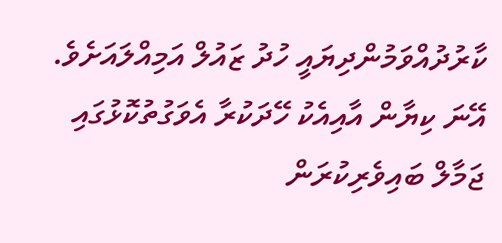ކާރުދުއްވަމުންދިޔައީ ހުދު ޒައުލް އަމިއްލައަށެވެ. އޭނަ ކިޔާން އާއިއެކު ހޭދަކުރާ އެވަގުތުކޮޅުގައި ޖަމާލް ބައިވެރިކުރަން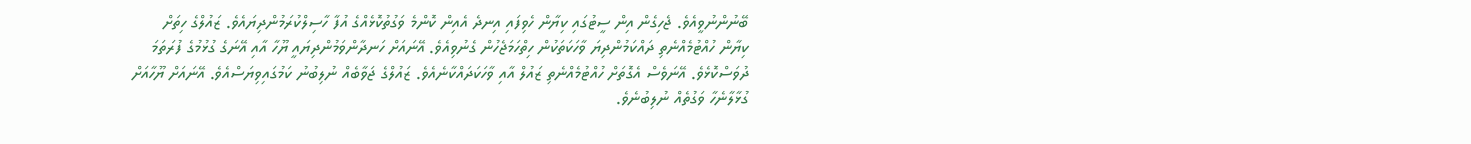ބޭނުންނުވީއެވެ. ޖެހިގެން އިން ސީޓުގައި ކިޔާން ހެވިފައި އިނދެ އެއިން ކޮންމެ ވަގުތުކޮޅެއްގެ އުފާ ހާސިލްކުރަމުންދިޔައެވެ. ޒައުލްގެ ހިތަށް ކިޔާން ހުއްޓުމެއްނެތި ދައްކަމުންދިޔަ ވާހަކަތަކުން ހިތްހަމަޖެހުން ގެނުވިއެވެ. އޭނައަށް ހަނދާންވަމުންދިޔައީ ޔޫހާ އާއި އޭނަގެ ގުޅުމުގެ ފުރަތަމަ ދުވަސްކޮޅެވެ. އޭނަވެސް އެގޮތަށް ހުއްޓުމެއްނެތި ޒައުލް އާއި ވާހަކަދައްކާނެއެވެ. ޒައުލްގެ ޖަވާބެއް ނުލިބުނު ކަމުގައިވިޔަސްއެވެ. އޭނައަށް ޔޫހާއަށް ގުޅާލާނެހާ ވަގުތެއް ނުލިބުނެވެ.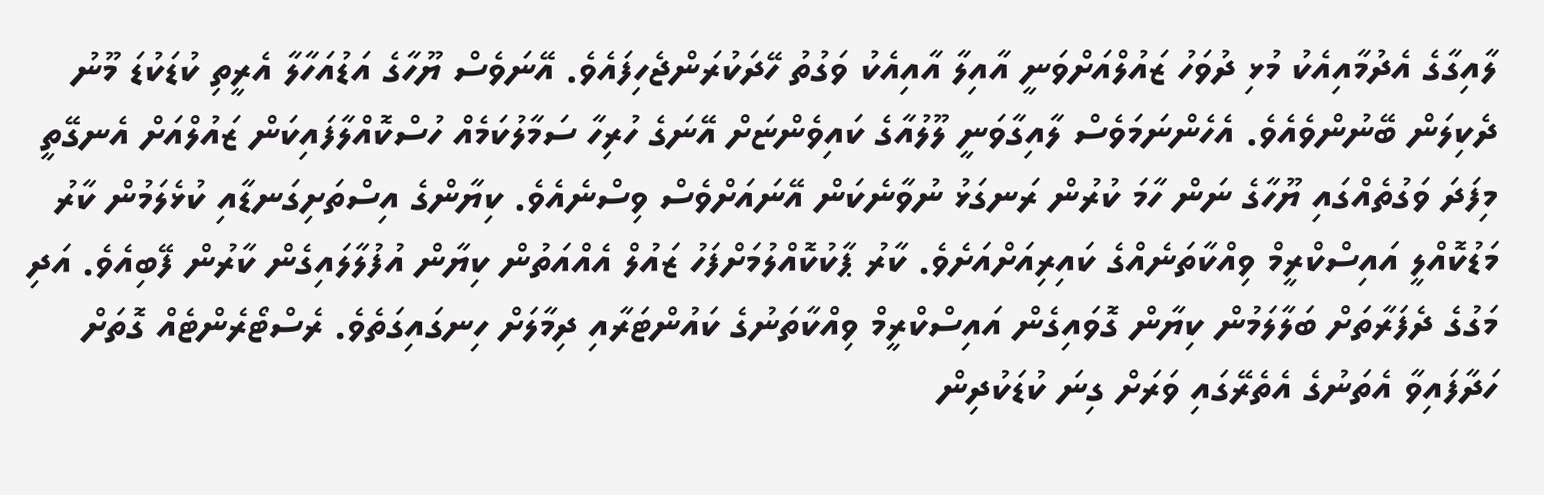ލާއިގާގެ އެދުމާއިއެކު މުޅި ދުވަހު ޒައުލްއަށްވަނީ އާއިލާ އާއިއެކު ވަގުތު ހޭދަކުރަންޖެހިފައެވެ. އޭނަވެސް ޔޫހާގެ އަޑުއަހާލާ އެރީތި ކުޑަކުޑަ މޫނު ދެކިލަން ބޭނުންވެއެވެ. އެހެންނަމަވެސް ލާއިގާވަނީ ލޫލުއާގެ ކައިވެންޏަށް އޭނަގެ ހުރިހާ ސަމާލުކަމެއް ހުސްކޮއްލާފައިކަން ޒައުލްއަށް އެނގޭތީ މިފަދަ ވަގުތެއްގައި ޔޫހާގެ ނަން ހާމަ ކުރުން ރަނގަޅު ނުވާނެކަން އޭނައަށްވެސް ވިސްނެއެވެ. ކިޔާންގެ އިސްތަށިގަނޑާއި ކުޅެލަމުން ކާރު މަޑުކޮއްލީ އައިސްކްރީމް ވިއްކާތަނެއްގެ ކައިރިއަށްއަށެވެ. ކާރު ޕާކުކޮއްލުމަށްފަހު ޒައުލް އެއްއަތުން ކިޔާން އުފުލާލައިގެން ކާރުން ފޭބިއެވެ. އަދި މަގުގެ ދެފަރާތަށް ބަލާލަމުން ކިޔާން ގޮވައިގެން އައިސްކްރީމް ވިއްކާތަނުގެ ކައުންޓަރާއި ދިމާލަށް ހިނގައިގަތެވެ. ރެސްޓޯރެންޓެއް ގޮތަށް ހަދާފައިވާ އެތަނުގެ އެތެރޭގައި ވަރަށް ގިނަ ކުޑަކުދިން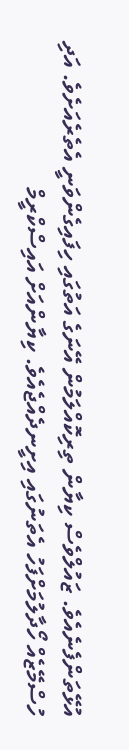އުޅޭތަންފެނެއެވެ. ޒައުލްވެސް ކިޔާން ތިރިކޮއްލަމުން އޭނަގެ އަތުގައި ހިފައިގެންވަނީ އެތެރެއަށެވެ. އަދި ހުސްމޭޒެއް ހޯދާލުމަށްފަހު އެތަނުގައި އިށީނދެއްޖެއެވެ. ކިޔާންއަށް އައިސްކްރީމް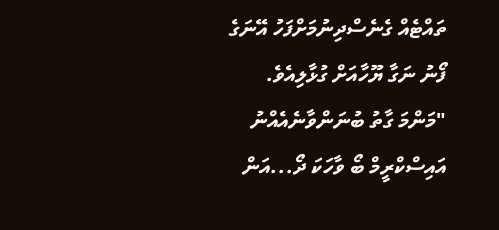ތައްޓެއް ގެނެސްދިނުމަށްފަހު އޭނަގެ ފޯނު ނަގާ ޔޫހާއަށް ގުޅާލިއެވެ.
"މަންމަ ގާތު ބުނަންވާނެއެއްނު އައިސްކްރީމް ބޯ ވާހަކަ ދޯ...އަން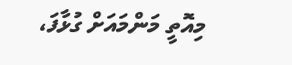މިއޮތީ މަންމައަށް ގުޅާފަ،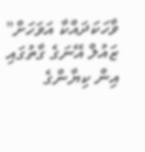ވާހަކަދައްކާ އަވަހަށް" ޒައުލް އޭނަގެ ގާތުގައި އިން ކިޔާންގެ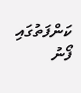ކަންފަތުގައި ފޯނު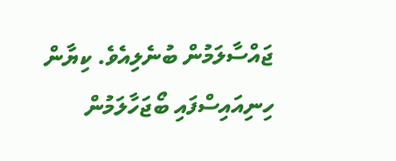ޖައްސާލަމުން ބުނެލިއެވެ. ކިޔާން ހިނިއައިސްފައި ބޯޖަހާލަމުން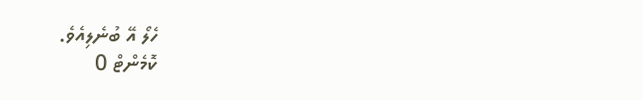ހެލޯ އޭ ބުނެލިއެވެ.
ކޮމެންޓް 0